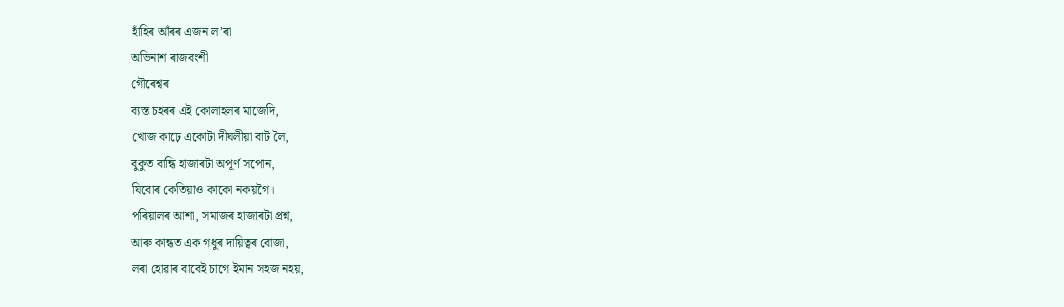হাঁহিৰ আঁৰৰ এজন ল’ৰা
অভিনাশ ৰাজবংশী
গৌৰেশ্বৰ
ব্যস্ত চহৰৰ এই কোলাহলৰ মাজেদি,
খোজ কাঢ়ে একোটা দীঘলীয়া বাট লৈ,
বুকুত বান্ধি হাজাৰটা অপূৰ্ণ সপোন,
যিবোৰ কেতিয়াও কাকো নকয়গৈ।
পৰিয়ালৰ আশা, সমাজৰ হাজাৰটা প্রশ্ন,
আৰু কান্ধত এক গধুৰ দায়িত্বৰ বোজা,
লৰা হোৱাৰ বাবেই চাগে ইমান সহজ নহয়,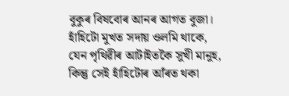বুকুৰ বিষবোৰ আনৰ আগত বুজা।
হাঁহিটো মুখত সদায় ওলমি থাকে,
যেন পৃথিৱীৰ আটাইতকৈ সুখী মানুহ,
কিন্তু সেই হাঁহিটোৰ আঁৰত থকা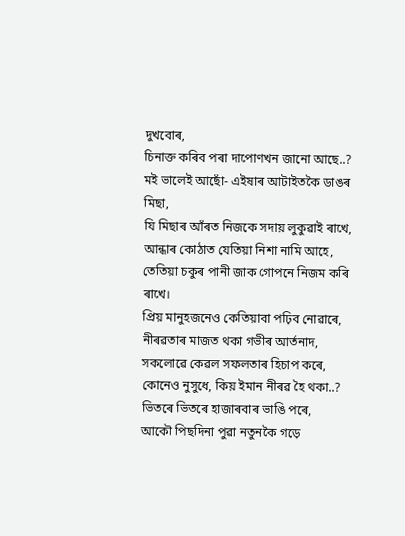দুখবোৰ,
চিনাক্ত কৰিব পৰা দাপোণখন জানো আছে..?
মই ভালেই আছোঁ- এইষাৰ আটাইতকৈ ডাঙৰ মিছা,
যি মিছাৰ আঁৰত নিজকে সদায় লুকুৱাই ৰাখে,
আন্ধাৰ কোঠাত যেতিয়া নিশা নামি আহে,
তেতিয়া চকুৰ পানী জাক গোপনে নিজম কৰি ৰাখে।
প্রিয় মানুহজনেও কেতিয়াবা পঢ়িব নোৱাৰে,
নীৰৱতাৰ মাজত থকা গভীৰ আৰ্তনাদ,
সকলোৱে কেৱল সফলতাৰ হিচাপ কৰে,
কোনেও নুসুধে, কিয় ইমান নীৰৱ হৈ থকা..?
ভিতৰে ভিতৰে হাজাৰবাৰ ভাঙি পৰে,
আকৌ পিছদিনা পুৱা নতুনকৈ গড়ে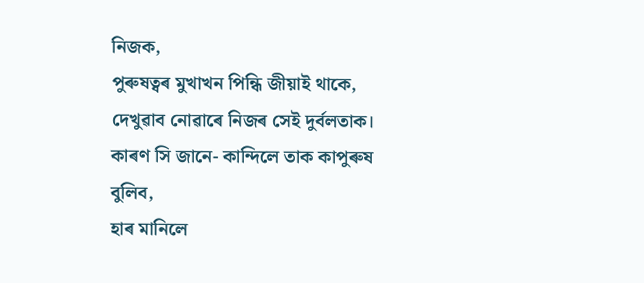নিজক,
পুৰুষত্বৰ মুখাখন পিন্ধি জীয়াই থাকে,
দেখুৱাব নোৱাৰে নিজৰ সেই দুৰ্বলতাক।
কাৰণ সি জানে- কান্দিলে তাক কাপুৰুষ বুলিব,
হাৰ মানিলে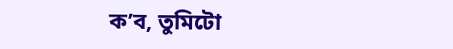ক’ব, তুমিটো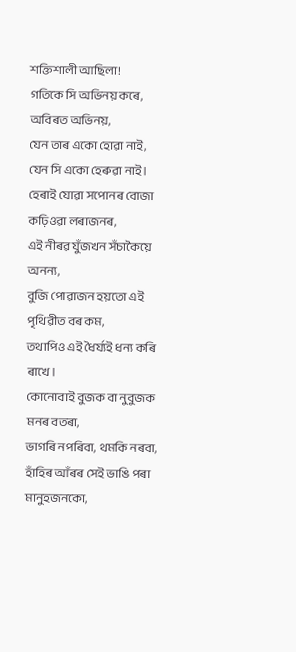শক্তিশালী আছিলা!
গতিকে সি অভিনয় কৰে, অবিৰত অভিনয়,
যেন তাৰ একো হোৱা নাই, যেন সি একো হেৰুৱা নাই।
হেৰাই যোৱা সপোনৰ বোজা কঢ়িওৱা লৰাজনৰ,
এই নীৰৱ যুঁজখন সঁচাকৈয়ে অনন্য,
বুজি পোৱাজন হয়তো এই পৃথিৱীত বৰ কম,
তথাপিও এই ধৈর্য্যই ধন্য কৰি ৰাখে।
কোনোবাই বুজক বা নুবুজক মনৰ বতৰা,
ভাগৰি নপৰিবা, থমকি নৰবা,
হাঁহিৰ আঁৰৰ সেই ভাঙি পৰা মানুহজনকো,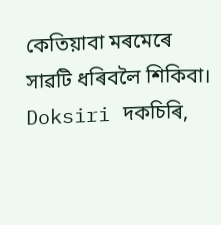কেতিয়াবা মৰমেৰে সাৱটি ধৰিবলৈ শিকিবা।
Doksiri দকচিৰি,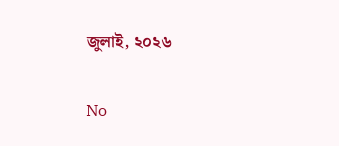জুলাই, ২০২৬

No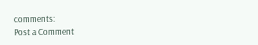comments:
Post a Comment